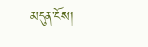མདུན་ངོས།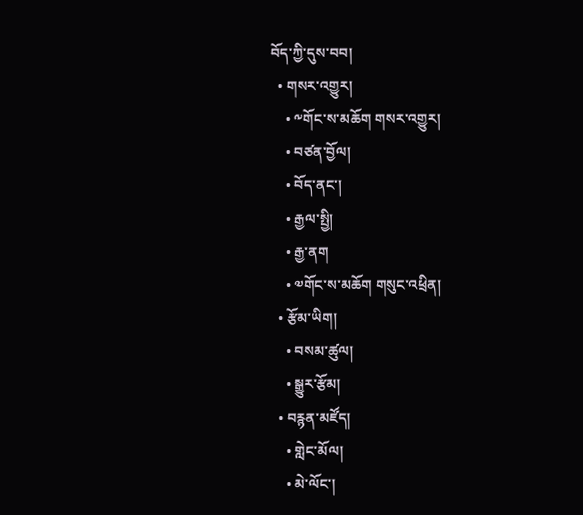བོད་ཀྱི་དུས་བབ།
  • གསར་འགྱུར།
    • ༸གོང་ས་མཆོག གསར་འགྱུར།
    • བཙན་བྱོལ།
    • བོད་ནང་།
    • རྒྱལ་སྤྱི།
    • རྒྱ་ནག
    • ༧གོང་ས་མཆོག གསུང་འཕྲིན།
  • རྩོམ་ཡིག།
    • བསམ་ཚུལ།
    • སྒྱུར་རྩོམ།
  • བརྙན་མཛོད།
    • གླེང་མོལ།
    • མེ་ལོང་།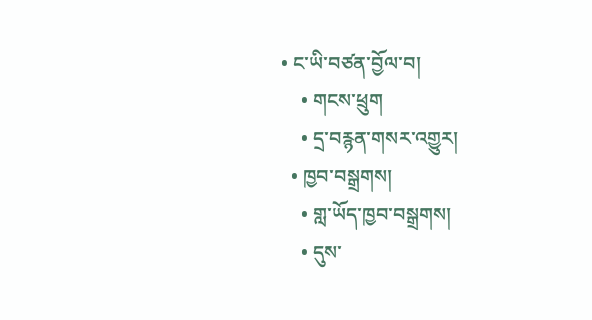• ང་ཡི་བཙན་བྱོལ་བ།
    • གངས་ཕྲུག
    • དྲ་བརྙན་གསར་འགྱུར།
  • ཁྱབ་བསྒྲགས།
    • གླ་ཡོད་ཁྱབ་བསྒྲགས།
    • དུས་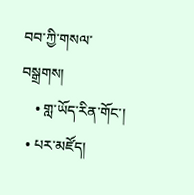བབ་ཀྱི་གསལ་བསྒྲགས།
    • གླ་ཡོད་རིན་གོང་།
  • པར་མཛོད།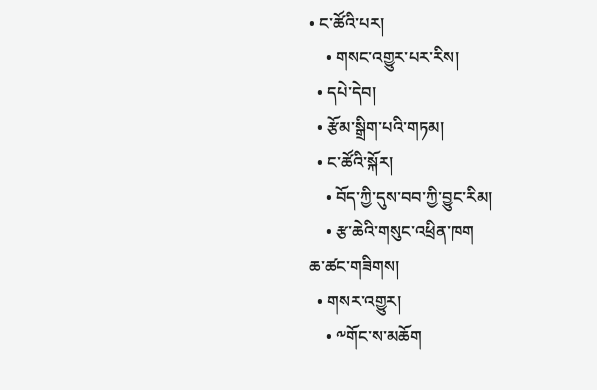• ང་ཚོའི་པར།
    • གསང་འགྱུར་པར་རིས།
  • དཔེ་དེབ།
  • རྩོམ་སྒྲིག་པའི་གཏམ།
  • ང་ཚོའི་སྐོར།
    • བོད་ཀྱི་དུས་བབ་ཀྱི་བྱུང་རིམ།
    • རྩ་ཆེའི་གསུང་འཕྲིན་ཁག
ཆ་ཚང་གཟིགས།
  • གསར་འགྱུར།
    • ༸གོང་ས་མཆོག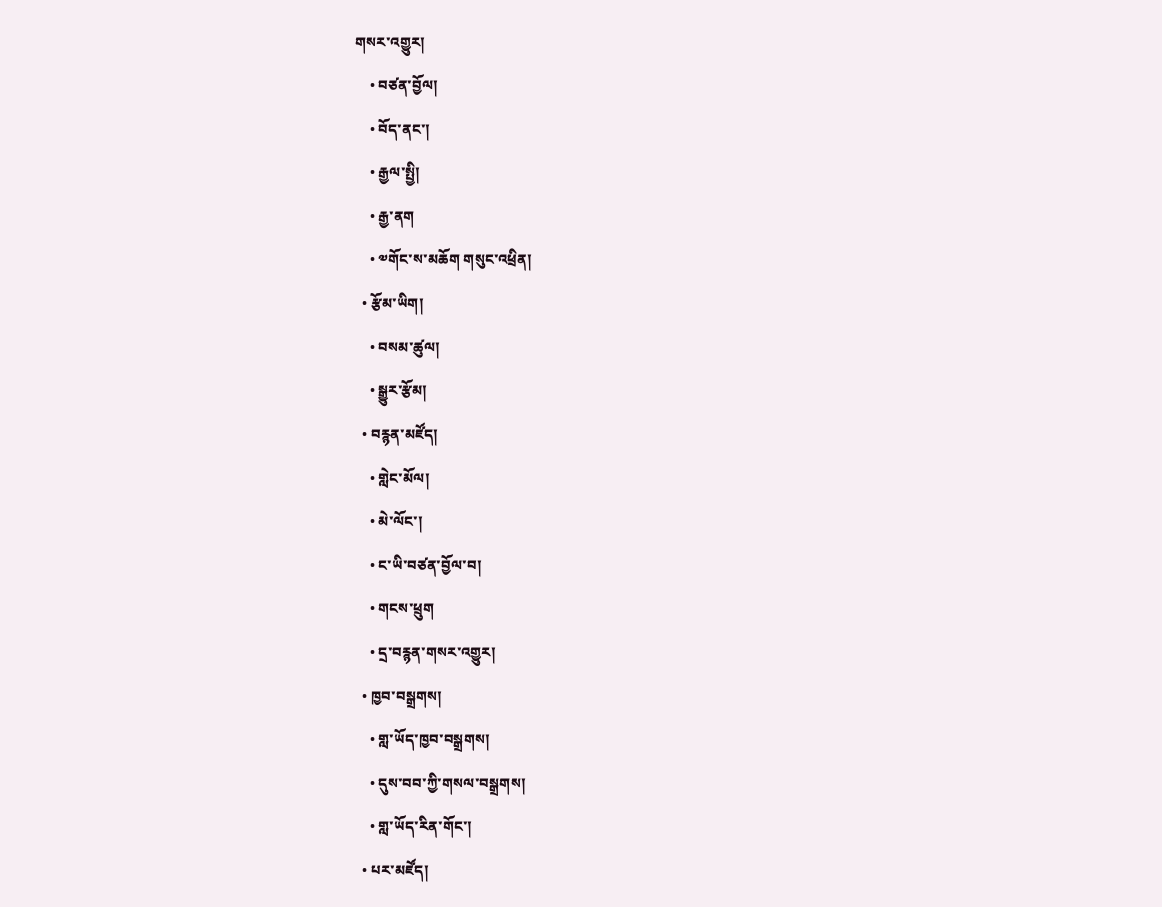གསར་འགྱུར།
    • བཙན་བྱོལ།
    • བོད་ནང་།
    • རྒྱལ་སྤྱི།
    • རྒྱ་ནག
    • ༧གོང་ས་མཆོག གསུང་འཕྲིན།
  • རྩོམ་ཡིག།
    • བསམ་ཚུལ།
    • སྒྱུར་རྩོམ།
  • བརྙན་མཛོད།
    • གླེང་མོལ།
    • མེ་ལོང་།
    • ང་ཡི་བཙན་བྱོལ་བ།
    • གངས་ཕྲུག
    • དྲ་བརྙན་གསར་འགྱུར།
  • ཁྱབ་བསྒྲགས།
    • གླ་ཡོད་ཁྱབ་བསྒྲགས།
    • དུས་བབ་ཀྱི་གསལ་བསྒྲགས།
    • གླ་ཡོད་རིན་གོང་།
  • པར་མཛོད།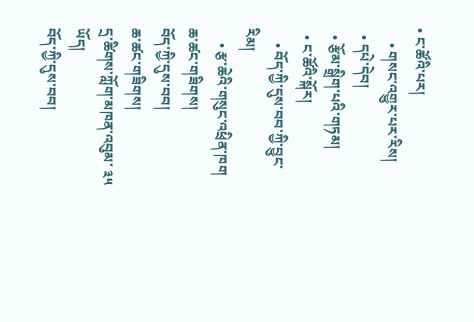• ང་ཚོའི་པར།
    • གསང་འགྱུར་པར་རིས།
  • དཔེ་དེབ།
  • རྩོམ་སྒྲིག་པའི་གཏམ།
  • ང་ཚོའི་སྐོར།
    • བོད་ཀྱི་དུས་བབ་ཀྱི་བྱུང་རིམ།
    • རྩ་ཆེའི་གསུང་འཕྲིན་ཁག
ཆ་ཚང་གཟིགས།
བོད་ཀྱི་དུས་བབ།
ཆ་ཚང་གཟིགས།
དྲ་ཚིགས་ཀློག་མཁན་འབུམ་ ༣༥ ཡོད།
བོད་ཀྱི་དུས་བབ།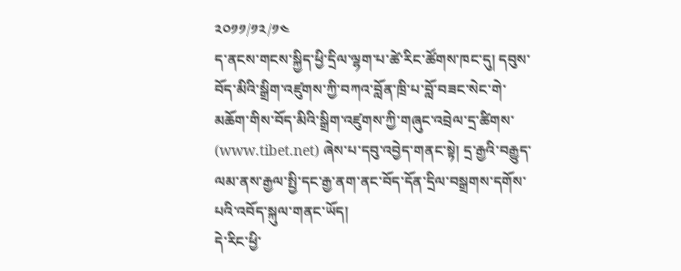༢༠༡༡/༡༢/༡༤
ད་ནངས་གངས་སྐྱིད་ཕྱི་དྲིལ་ལྷག་པ་ཚེ་རིང་ཚོགས་ཁང་དུ། དབུས་བོད་མིའི་སྒྲིག་འཛུགས་ཀྱི་བཀའ་བློན་ཁྲི་པ་བློ་བཟང་སེང་གེ་མཆོག་གིས་བོད་མིའི་སྒྲིག་འཛུགས་ཀྱི་གཞུང་འབྲེལ་དྲ་ཚིགས་ (www.tibet.net) ཞེས་པ་དབུ་འབྱེད་གནང་སྟེ། དྲ་རྒྱའི་བརྒྱུད་ལམ་ནས་རྒྱལ་སྤྱི་དང་རྒྱ་ནག་ནང་བོད་དོན་དྲིལ་བསྒྲགས་དགོས་པའི་འབོད་སྐུལ་གནང་ཡོད།
དེ་རིང་ཕྱི་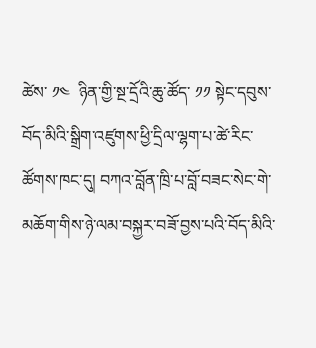ཚེས་ ༡༤  ཉིན་གྱི་སྔ་དྲོའི་ཆུ་ཚོད་ ༡༡ སྟེང་དབུས་བོད་མིའི་སྒྲིག་འཛུགས་ཕྱི་དྲིལ་ལྷག་པ་ཚེ་རིང་ཚོགས་ཁང་དུ། བཀའ་བློན་ཁྲི་པ་བློ་བཟང་སེང་གེ་མཆོག་གིས་ཉེ་ལམ་བསྐྱར་བཟོ་བྱས་པའི་བོད་མིའི་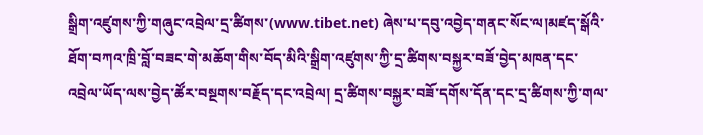སྒྲིག་འཛུགས་ཀྱི་གཞུང་འབྲེལ་དྲ་ཚིགས་(www.tibet.net) ཞེས་པ་དབུ་འབྱེད་གནང་སོང་ལ།མཛད་སྒོའི་ཐོག་བཀའ་ཁྲི་བློ་བཟང་གེ་མཆོག་གིས་བོད་མིའི་སྒྲིག་འཛུགས་ཀྱི་དྲ་ཚིགས་བསྐྱར་བཟོ་བྱེད་མཁན་དང་འབྲེལ་ཡོད་ལས་བྱེད་ཚོར་བསྔགས་བརྗོད་དང་འབྲེལ། དྲ་ཚིགས་བསྐྱར་བཟོ་དགོས་དོན་དང་དྲ་ཚིགས་ཀྱི་གལ་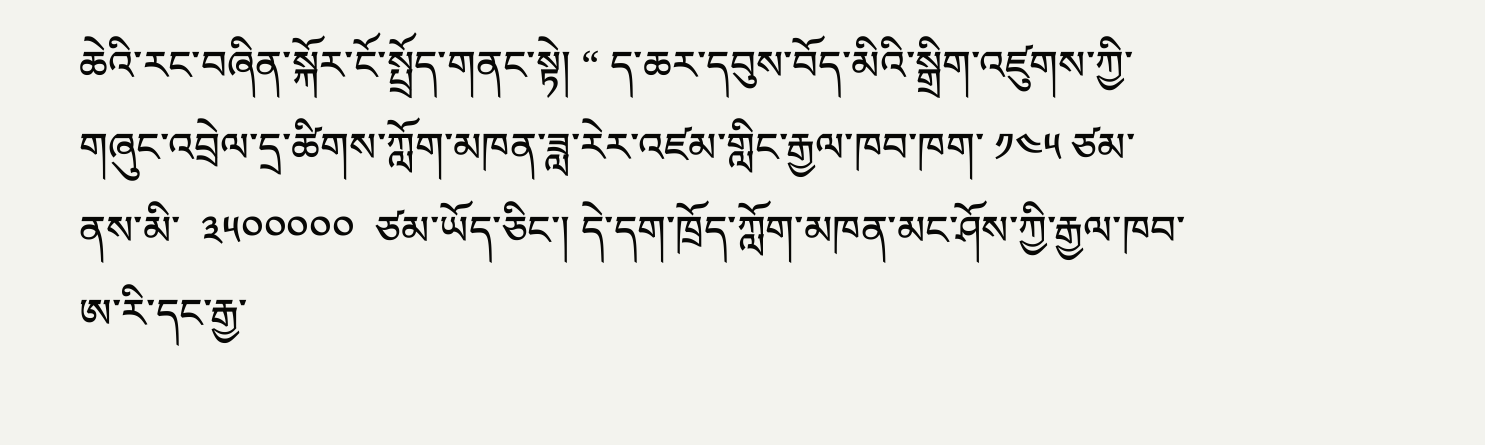ཆེའི་རང་བཞིན་སྐོར་ངོ་སྤྲོད་གནང་སྟེ། “ ད་ཆར་དབུས་བོད་མིའི་སྒྲིག་འཛུགས་ཀྱི་གཞུང་འབྲེལ་དྲ་ཚིགས་ཀློག་མཁན་ཟླ་རེར་འཛམ་གླིང་རྒྱལ་ཁབ་ཁག་ ༡༤༥ ཙམ་ནས་མི་  ༣༥༠༠༠༠༠  ཙམ་ཡོད་ཅིང་། དེ་དག་ཁྲོད་ཀློག་མཁན་མང་ཤོས་ཀྱི་རྒྱལ་ཁབ་ཨ་རི་དང་རྒྱ་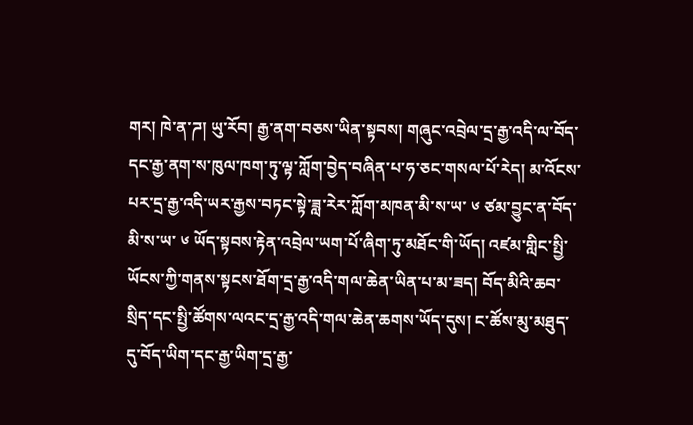གར། ཁེ་ན་ཌ། ཡུ་རོབ། རྒྱ་ནག་བཅས་ཡིན་སྟབས། གཞུང་འབྲེལ་དྲ་རྒྱ་འདི་ལ་བོད་དང་རྒྱ་ནག་ས་ཁུལ་ཁག་ཏུ་ལྟ་ཀློག་བྱེད་བཞིན་པ་ཧ་ཅང་གསལ་པོ་རེད། མ་འོངས་པར་དྲ་རྒྱ་འདི་ཡར་རྒྱས་བཏང་སྟེ་ཟླ་རེར་ཀློག་མཁན་མི་ས་ཡ་ ༦ ཙམ་བྱུང་ན་བོད་མི་ས་ཡ་ ༦ ཡོད་སྟབས་རྟེན་འབྲེལ་ཡག་པོ་ཞིག་ཏུ་མཐོང་གི་ཡོད། འཛམ་གླིང་སྤྱི་ཡོངས་ཀྱི་གནས་སྟངས་ཐོག་དྲ་རྒྱ་འདི་གལ་ཆེན་ཡིན་པ་མ་ཟད། བོད་མིའི་ཆབ་སྲིད་དང་སྤྱི་ཚོགས་ལའང་དྲ་རྒྱ་འདི་གལ་ཆེན་ཆགས་ཡོད་དུས། ང་ཚོས་མུ་མཐུད་དུ་བོད་ཡིག་དང་རྒྱ་ཡིག་དྲ་རྒྱ་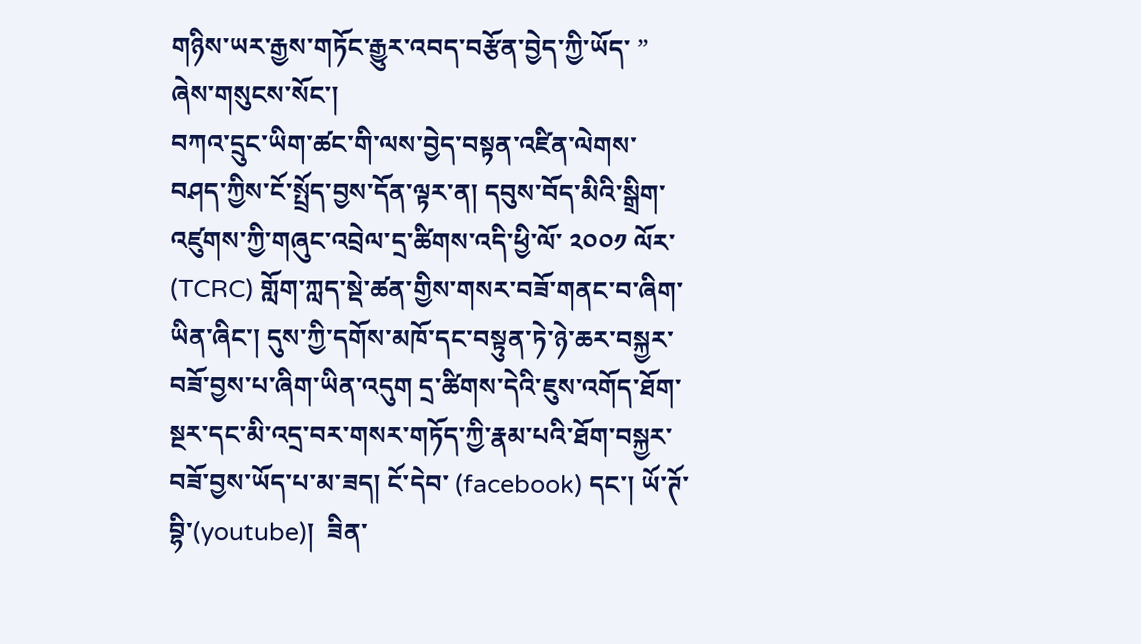གཉིས་ཡར་རྒྱས་གཏོང་རྒྱུར་འབད་བརྩོན་བྱེད་ཀྱི་ཡོད་ ” ཞེས་གསུངས་སོང་།
བཀའ་དྲུང་ཡིག་ཚང་གི་ལས་བྱེད་བསྟན་འཛིན་ལེགས་བཤད་ཀྱིས་ངོ་སྤྲོད་བྱས་དོན་ལྟར་ན། དབུས་བོད་མིའི་སྒྲིག་འཛུགས་ཀྱི་གཞུང་འབྲེལ་དྲ་ཚིགས་འདི་ཕྱི་ལོ་ ༢༠༠༡ ལོར་ (TCRC) གློག་ཀླད་སྡེ་ཚན་གྱིས་གསར་བཟོ་གནང་བ་ཞིག་ཡིན་ཞིང་། དུས་ཀྱི་དགོས་མཁོ་དང་བསྟུན་ཏེ་ཉེ་ཆར་བསྐྱར་བཟོ་བྱས་པ་ཞིག་ཡིན་འདུག དྲ་ཚིགས་དེའི་ཇུས་འགོད་ཐོག་སྔར་དང་མི་འདྲ་བར་གསར་གཏོད་ཀྱི་རྣམ་པའི་ཐོག་བསྐྱར་བཟོ་བྱས་ཡོད་པ་མ་ཟད། ངོ་དེབ་ (facebook) དང་། ཡོ་ཊོ་བྷི་(youtube)།  ཟིན་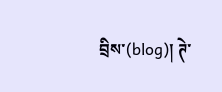བྲིས་(blog)། ཊེ་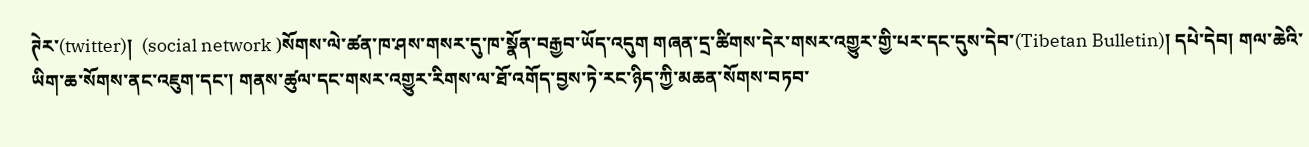ཊེར་(twitter)།  (social network )སོགས་ལེ་ཚན་ཁ་ཤས་གསར་དུ་ཁ་སྣོན་བརྒྱབ་ཡོད་འདུག གཞན་དྲ་ཚིགས་དེར་གསར་འགྱུར་གྱི་པར་དང་དུས་དེབ་(Tibetan Bulletin)། དཔེ་དེབ། གལ་ཆེའི་ཡིག་ཆ་སོགས་ནང་འཇུག་དང་། གནས་ཚུལ་དང་གསར་འགྱུར་རིགས་ལ་ཐོ་འགོད་བྱས་ཏེ་རང་ཉིད་ཀྱི་མཆན་སོགས་བཏབ་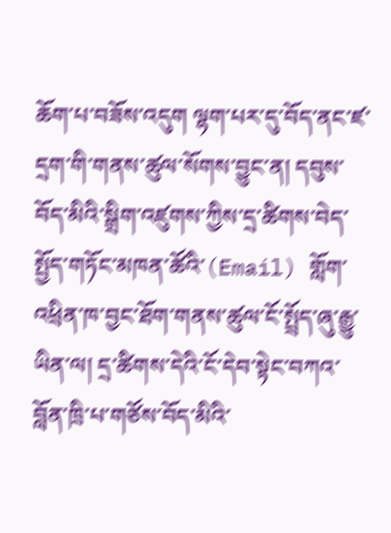ཆོག་པ་བཟོས་འདུག ལྷག་པར་དུ་བོད་ནང་ཛ་དྲག་གི་གནས་ཚུལ་སོགས་བྱུང་ན། དབུས་བོད་མིའི་སྒྲིག་འཛུགས་ཀྱིས་དྲ་ཚིགས་བེད་སྤྱོད་གཏོང་མཁན་ཚོའི་(Email) གློག་འཕྲིན་ཁ་བྱང་ཐོག་གནས་ཚུལ་ངོ་སྤྲོད་ཞུ་རྒྱུ་ཡིན་ལ། དྲ་ཚིགས་དེའི་ངོ་དེབ་སྟེང་བཀའ་བློན་ཁྲི་པ་གཙོས་བོད་མིའི་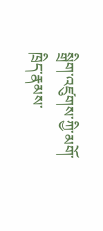སྒྲིག་འཛུགས་ཀྱི་མགོ་ཁྲིད་རྣམས་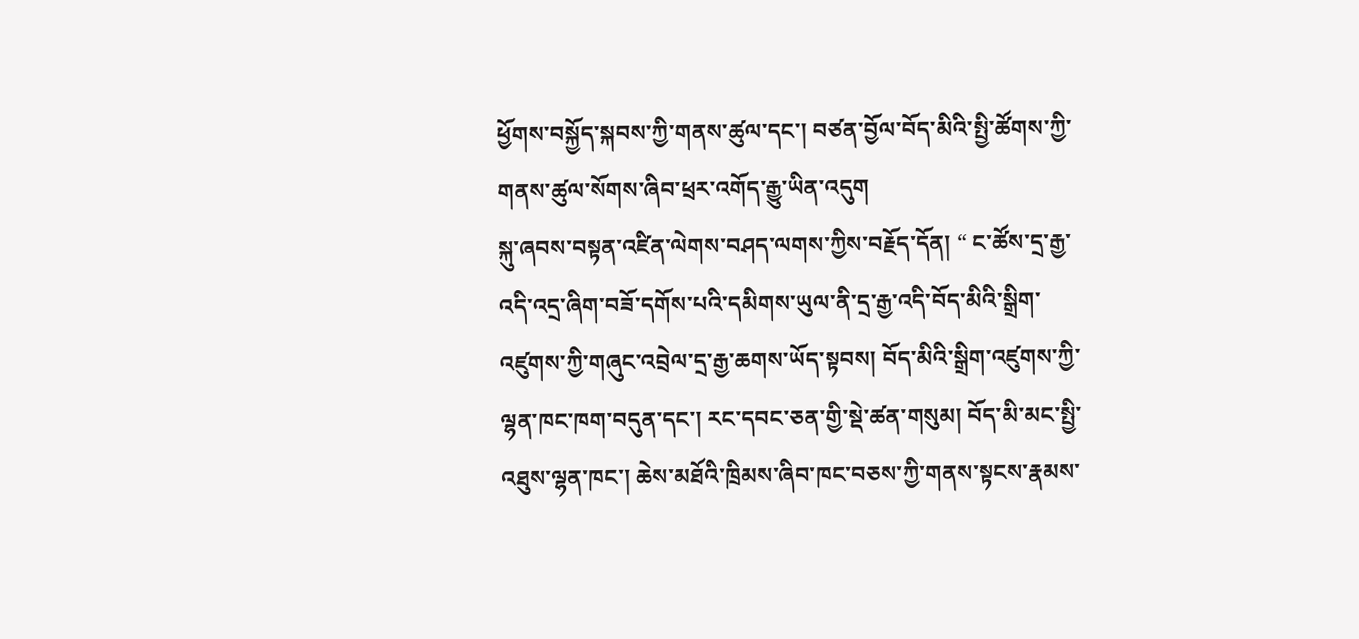ཕྱོགས་བསྐྱོད་སྐབས་ཀྱི་གནས་ཚུལ་དང་། བཙན་བྱོལ་བོད་མིའི་སྤྱི་ཚོགས་ཀྱི་གནས་ཚུལ་སོགས་ཞིབ་ཕྲར་འགོད་རྒྱུ་ཡིན་འདུག
སྐུ་ཞབས་བསྟན་འཛིན་ལེགས་བཤད་ལགས་ཀྱིས་བརྗོད་དོན། “ ང་ཚོས་དྲ་རྒྱ་འདི་འདྲ་ཞིག་བཟོ་དགོས་པའི་དམིགས་ཡུལ་ནི་དྲ་རྒྱ་འདི་བོད་མིའི་སྒྲིག་འཛུགས་ཀྱི་གཞུང་འབྲེལ་དྲ་རྒྱ་ཆགས་ཡོད་སྟབས། བོད་མིའི་སྒྲིག་འཛུགས་ཀྱི་ལྷན་ཁང་ཁག་བདུན་དང་། རང་དབང་ཅན་གྱི་སྡེ་ཚན་གསུམ། བོད་མི་མང་སྤྱི་འཐུས་ལྷན་ཁང་། ཆེས་མཐོའི་ཁྲིམས་ཞིབ་ཁང་བཅས་ཀྱི་གནས་སྟངས་རྣམས་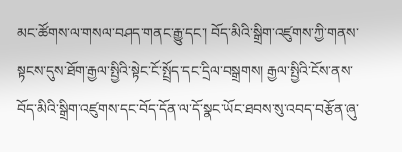མང་ཚོགས་ལ་གསལ་བཤད་གནང་རྒྱུ་དང་། བོད་མིའི་སྒྲིག་འཛུགས་ཀྱི་གནས་སྟངས་དུས་ཐོག་རྒྱལ་སྤྱིའི་སྟེང་ངོ་སྤྲོད་དང་དྲིལ་བསྒྲགས། རྒྱལ་སྤྱིའི་ངོས་ནས་བོད་མིའི་སྒྲིག་འཛུགས་དང་བོད་དོན་ལ་དོ་སྣང་ཡོང་ཐབས་སུ་འབད་བརྩོན་ཞུ་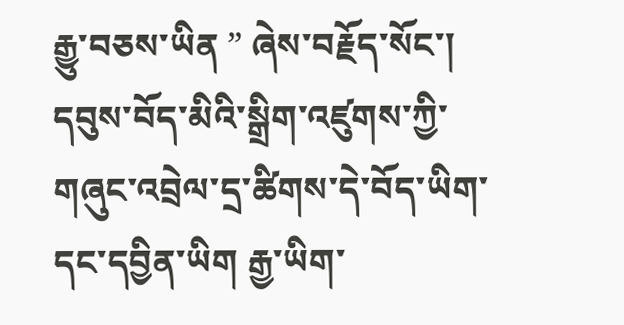རྒྱུ་བཅས་ཡིན ” ཞེས་བརྗོད་སོང་།
དབུས་བོད་མིའི་སྒྲིག་འཛུགས་ཀྱི་གཞུང་འབྲེལ་དྲ་ཚིགས་དེ་བོད་ཡིག་དང་དབྱིན་ཡིག རྒྱ་ཡིག་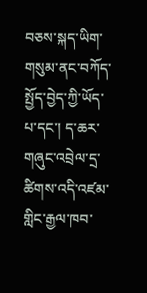བཅས་སྐད་ཡིག་གསུམ་ནང་བཀོད་སྤྱོད་བྱེད་ཀྱི་ཡོད་པ་དང་། ད་ཆར་གཞུང་འབྲེལ་དྲ་ཚིགས་འདི་འཛམ་གླིང་རྒྱལ་ཁབ་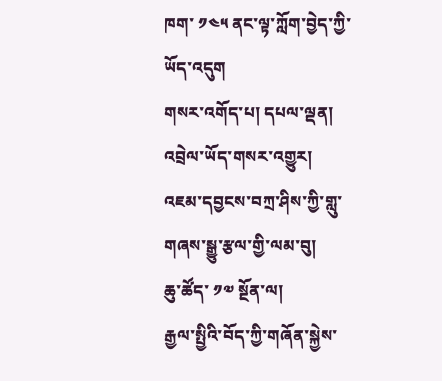ཁག་ ༡༤༥ ནང་ལྟ་ཀློག་བྱེད་ཀྱི་ཡོད་འདུག
གསར་འགོད་པ། དཔལ་ལྡན།
འབྲེལ་ཡོད་གསར་འགྱུར།
འཇམ་དབྱངས་བཀྲ་ཤིས་ཀྱི་གླུ་གཞས་སྒྱུ་རྩལ་གྱི་ལམ་བུ།
ཆུ་ཚོད་ ༡༧ སྔོན་ལ།
རྒྱལ་སྤྱིའི་བོད་ཀྱི་གཞོན་སྐྱེས་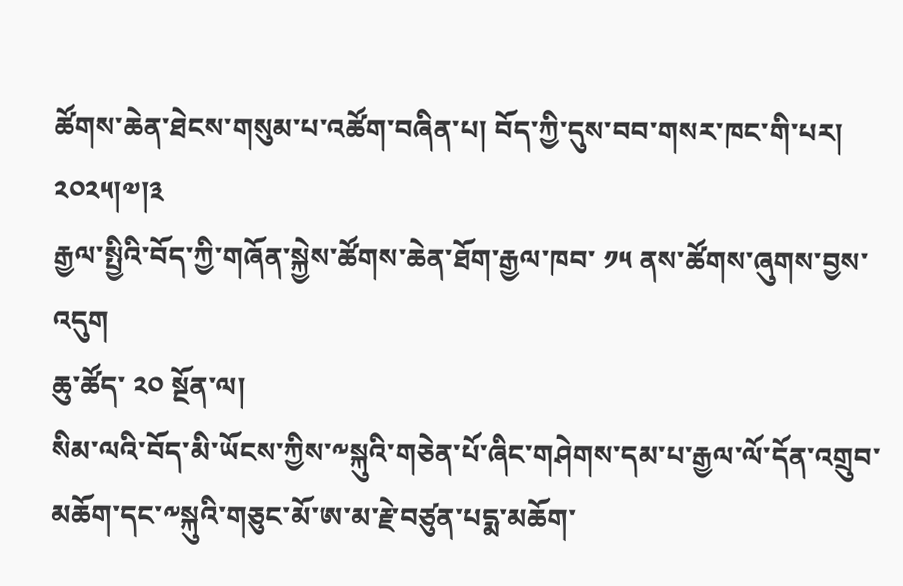ཚོགས་ཆེན་ཐེངས་གསུམ་པ་འཚོག་བཞིན་པ། བོད་ཀྱི་དུས་བབ་གསར་ཁང་གི་པར། ༢༠༢༥།༧།༣
རྒྱལ་སྤྱིའི་བོད་ཀྱི་གཞོན་སྐྱེས་ཚོགས་ཆེན་ཐོག་རྒྱལ་ཁབ་ ༡༥ ནས་ཚོགས་ཞུགས་བྱས་འདུག
ཆུ་ཚོད་ ༢༠ སྔོན་ལ།
སིམ་ལའི་བོད་མི་ཡོངས་ཀྱིས་༸སྐུའི་གཅེན་པོ་ཞིང་གཤེགས་དམ་པ་རྒྱལ་ལོ་དོན་འགྲུབ་མཆོག་དང་༸སྐུའི་གཅུང་མོ་ཨ་མ་རྗེ་བཙུན་པདྨ་མཆོག་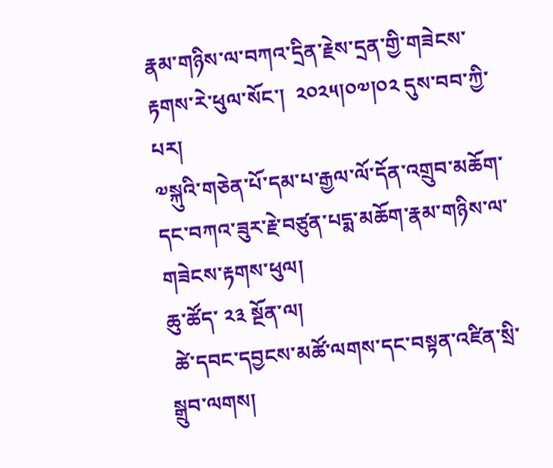རྣམ་གཉིས་ལ་བཀའ་དྲིན་རྗེས་དྲན་གྱི་གཟེངས་རྟགས་རེ་ཕུལ་སོང་།  ༢༠༢༥།༠༧།༠༢ དུས་བབ་ཀྱི་པར།
༧སྐུའི་གཅེན་པོ་དམ་པ་རྒྱལ་ལོ་དོན་འགྲུབ་མཆོག་དང་བཀའ་ཟུར་རྗེ་བཙུན་པདྨ་མཆོག་རྣམ་གཉིས་ལ་གཟེངས་རྟགས་ཕུལ།
ཆུ་ཚོད་ ༢༣ སྔོན་ལ།
 ཚེ་དབང་དབྱངས་མཚོ་ལགས་དང་བསྟན་འཛིན་སྲི་སྒྲུབ་ལགས།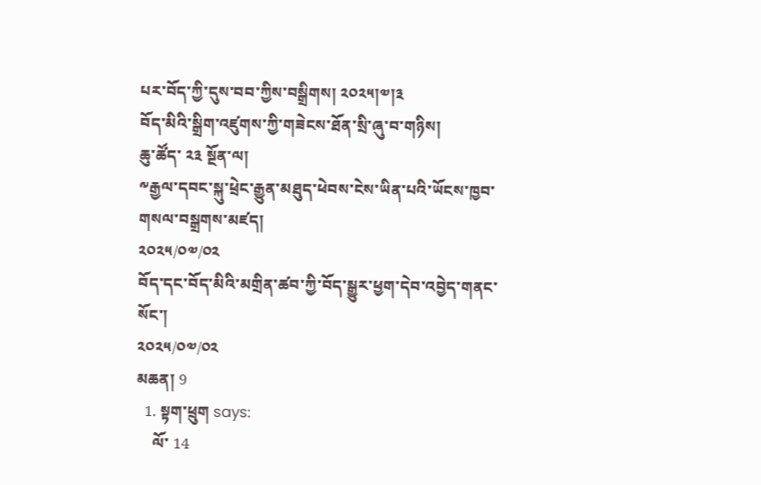པར་བོད་ཀྱི་དུས་བབ་ཀྱིས་བསྒྲིགས། ༢༠༢༥།༧།༣
བོད་མིའི་སྒྲིག་འཛུགས་ཀྱི་གཟེངས་ཐོན་སྲི་ཞུ་བ་གཉིས།
ཆུ་ཚོད་ ༢༣ སྔོན་ལ།
༸རྒྱལ་དབང་སྐུ་ཕྲེང་རྒྱུན་མཐུད་ཕེབས་ངེས་ཡིན་པའི་ཡོངས་ཁྱབ་གསལ་བསྒྲགས་མཛད།
༢༠༢༥/༠༧/༠༢
བོད་དང་བོད་མིའི་མགྲིན་ཚབ་ཀྱི་བོད་སྒྱུར་ཕྱག་དེབ་འབྱེད་གནང་སོང་།
༢༠༢༥/༠༧/༠༢
མཆན། 9
  1. སྟག་ཕྲུག says:
    ལོ་ 14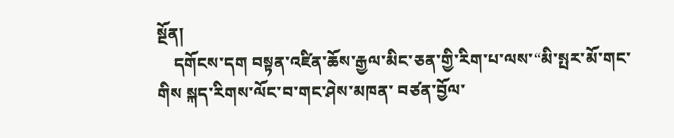སྔོན།
    དགོངས་དག བསྟན་འཛིན་ཆོས་རྒྱལ་མིང་ཅན་གྱི་རིག་པ་ལས་“མི་སྤར་མོ་གང་གིས སྐད་རིགས་ལོང་བ་གང་ཤེས་མཁན་ བཙན་བྱོལ་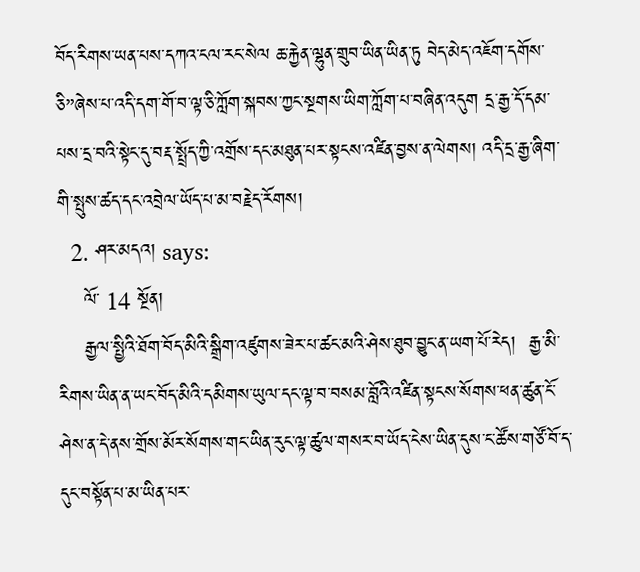བོད་རིགས་ཡན་པས་དཀའ་ངལ་རང་སེལ ཆ་རྐྱེན་ལྷུན་གྲུབ་ཡིན་ཡིན་ཏུ བེད་མེད་འཇོག་དགོས་ཅི”ཞེས་པ་འདི་དག་གོ་བ་ལྟ་ཅི་ཀློག་སྐབས་ཀྱང་སྔགས་ཡིག་ཀློག་པ་བཞིན་འདུག དྲ་རྒྱ་དོ་དམ་པས་དྲ་བའི་སྟེང་དུ་བརྡ་སྤྲོད་ཀྱི་འགྲོས་དང་མཐུན་པར་སྟངས་འཛིན་བྱས་ན་ལེགས། འདི་དྲ་རྒྱ་ཞིག་གི་སྤུས་ཚད་དང་འབྲེལ་ཡོད་པ་མ་བརྗེད་རོགས།
  2. ཤར་མདའ། says:
    ལོ་ 14 སྔོན།
    རྒྱལ་སྤྱིའི་ཐོག་བོད་མིའི་སྒྲིག་འཛུགས་ཟེར་པ་ཚང་མའི་ཤེས་ཐུབ་བྱུང་ན་ཡག་པོ་རེད།  རྒྱ་མི་རིགས་ཡིན་ན་ཡང་བོད་མིའི་དམིགས་ཡུལ་དང་ལྟ་བ་བསམ་བློའི་འཛིན་སྟངས་སོགས་ཕན་ཚུན་ངོ་ཤེས་ན་དེ་ནས་གྲོས་མོར་སོགས་གང་ཡིན་རུང་ལྟ་ཚུལ་གསར་བ་ཡོད་ངེས་ཡིན་དུས་ང་ཚོས་གཙོ་བོ་ད་དུང་བསྟོན་པ་མ་ཡིན་པར་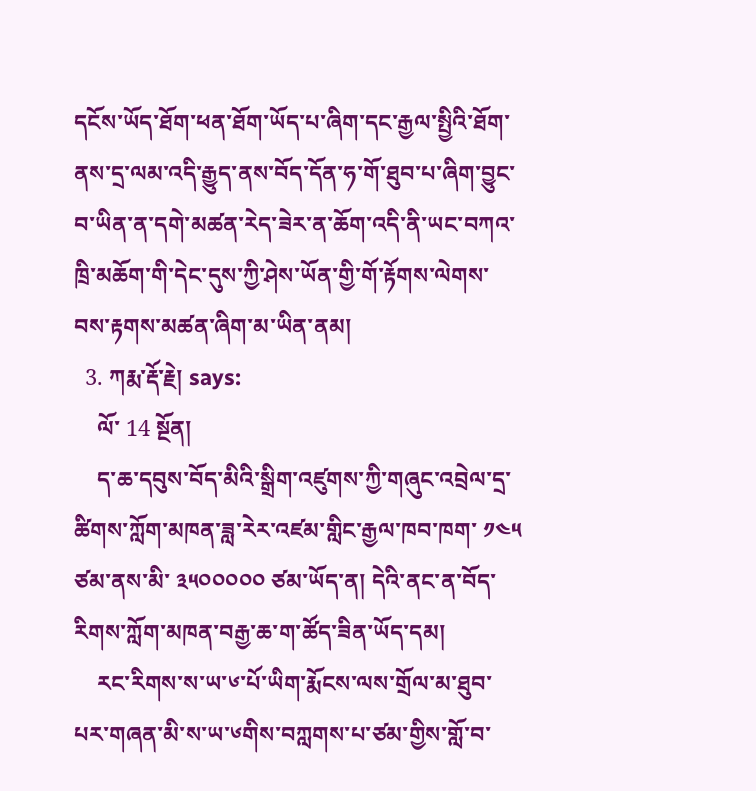དངོས་ཡོད་ཐོག་ཕན་ཐོག་ཡོད་པ་ཞིག་དང་རྒྱལ་སྤྱིའི་ཐོག་ནས་དྲ་ལམ་འདི་རྒྱུད་ནས་བོད་དོན་ཧ་གོ་ཐུབ་པ་ཞིག་བྱུང་བ་ཡིན་ན་དགེ་མཚན་རེད་ཟེར་ན་ཆོག་འདི་ནི་ཡང་བཀའ་ཁྲི་མཆོག་གི་དེང་དུས་ཀྱི་ཤེས་ཡོན་གྱི་གོ་རྟོགས་ལེགས་བས་རྟགས་མཚན་ཞིག་མ་ཡིན་ནམ།
  3. ཀརྨ་རྡོ་རྗེ། says:
    ལོ་ 14 སྔོན།
    ད་ཆ་དབུས་བོད་མིའི་སྒྲིག་འཛུགས་ཀྱི་གཞུང་འབྲེལ་དྲ་ཚིགས་ཀློག་མཁན་ཟླ་རེར་འཛམ་གླིང་རྒྱལ་ཁབ་ཁག་ ༡༤༥ ཙམ་ནས་མི་ ༣༥༠༠༠༠༠ ཙམ་ཡོད་ན། དེའི་ནང་ན་བོད་རིགས་ཀློག་མཁན་བརྒྱ་ཆ་ག་ཚོད་ཟིན་ཡོད་དམ།
    རང་རིགས་ས་ཡ་༦་པོ་ཡིག་རྨོངས་ལས་གྲོལ་མ་ཐུབ་པར་གཞན་མི་ས་ཡ་༦གིས་བཀླགས་པ་ཙམ་གྱིས་གློ་བ་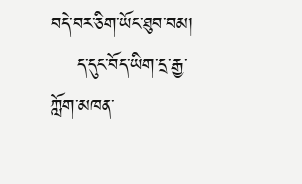བདེ་བར་ཅིག་ཡོང་ཐུབ་བམ།
    ད་དུང་བོད་ཡིག་དྲ་རྒྱ་ཀློག་མཁན་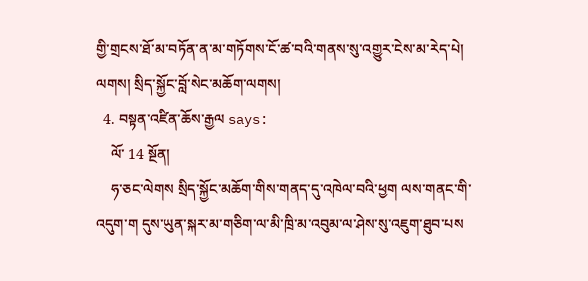གྱི་གྲངས་ཐོ་མ་བཏོན་ན་མ་གཏོགས་ངོ་ཚ་བའི་གནས་སུ་འགྱུར་ངེས་མ་རེད་པེ། ལགས། སྲིད་སྐྱོང་བློ་སེང་མཆོག་ལགས།
  4. བསྟན་འཛིན་ཆོས་རྒྱལ says:
    ལོ་ 14 སྔོན།
    ཧ་ཅང་ལེགས སྲིད་སྐྱོང་མཆོག་གིས་གནད་དུ་འཁེལ་བའི་ཕྱག ལས་གནང་གི་འདུག་ག དུས་ཡུན་སྐར་མ་གཅིག་ལ་མི་ཁྲི་མ་འབུམ་ལ་ཤེས་སུ་འཇུག་ཐུབ་པས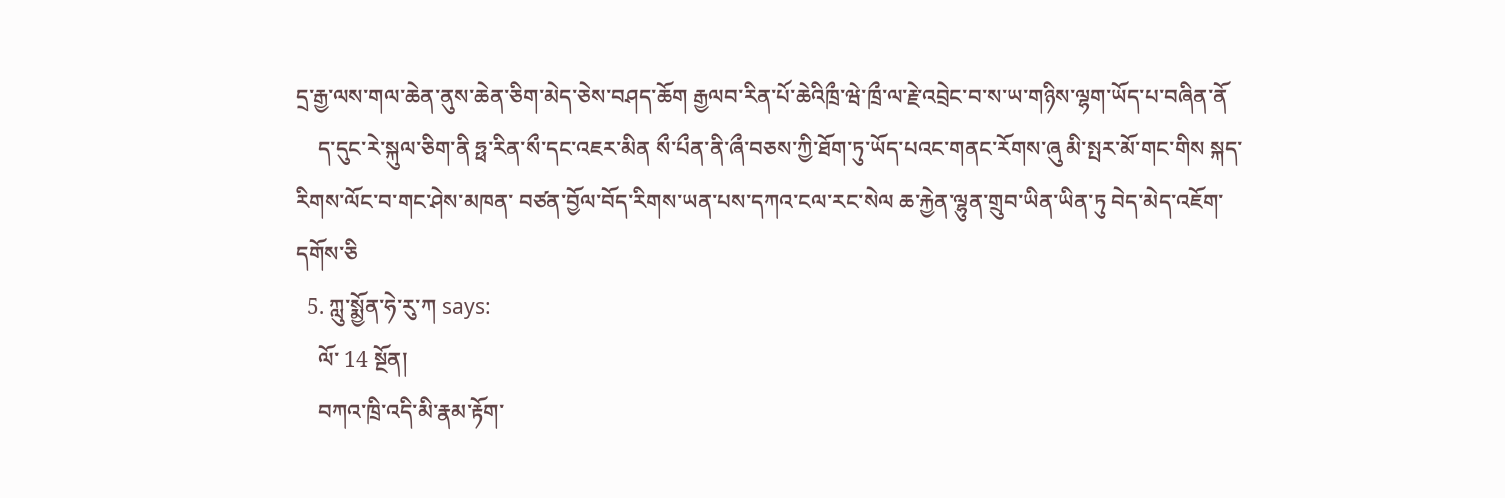དྲ་རྒྱ་ལས་གལ་ཆེན་ནུས་ཆེན་ཅིག་མེད་ཅེས་བཤད་ཆོག རྒྱལབ་རིན་པོ་ཆེའིཁྲྀ་ཝེ་ཁྲྀ་ལ་རྗེ་འབྲེང་བ་ས་ཡ་གཉིས་ལྷག་ཡོད་པ་བཞིན་ནོ
    ད་དུང་རེ་སྐུལ་ཅིག་ནི ཧྥ་རིན་སྀ་དང་འཇར་མིན སྀ་པྀན་ནི་ཞྀ་བཅས་ཀྱི་ཐོག་ཏུ་ཡོད་པའང་གནང་རོགས་ཞུ མི་སྤར་མོ་གང་གིས སྐད་རིགས་ལོང་བ་གང་ཤེས་མཁན་ བཙན་བྱོལ་བོད་རིགས་ཡན་པས་དཀའ་ངལ་རང་སེལ ཆ་རྐྱེན་ལྷུན་གྲུབ་ཡིན་ཡིན་ཏུ བེད་མེད་འཇོག་དགོས་ཅི
  5. ཀླུ་སྨྱོན་ཧེ་རུ་ཀ says:
    ལོ་ 14 སྔོན།
    བཀའ་ཁྲི་འདི་མི་རྣམ་རྟོག་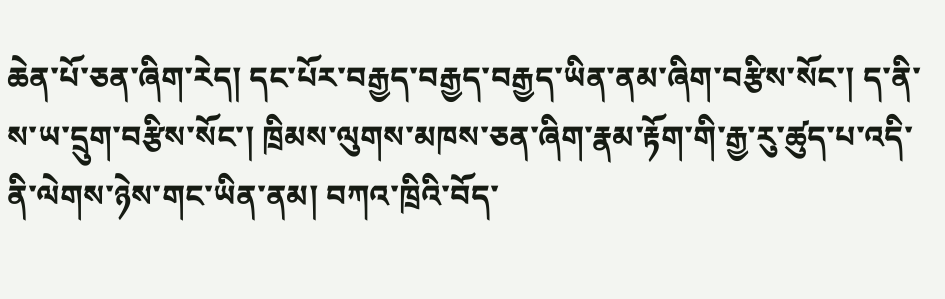ཆེན་པོ་ཅན་ཞིག་རེད། དང་པོར་བརྒྱད་བརྒྱད་བརྒྱད་ཡིན་ནམ་ཞིག་བརྩིས་སོང་། ད་ནི་ས་ཡ་དྲུག་བརྩིས་སོང་། ཁྲིམས་ལུགས་མཁས་ཅན་ཞིག་རྣམ་རྟོག་གི་རྒྱ་རུ་ཚུད་པ་འདི་ནི་ལེགས་ཉེས་གང་ཡིན་ནམ། བཀའ་ཁྲིའི་བོད་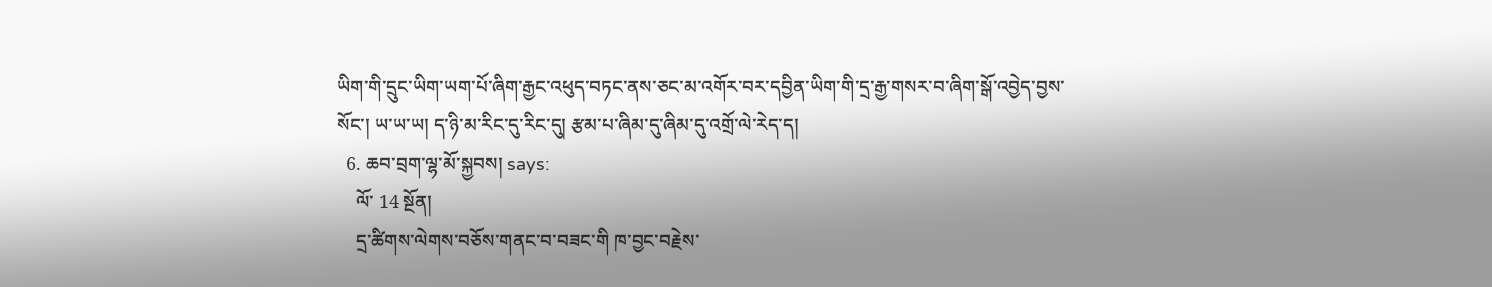ཡིག་གི་དྲུང་ཡིག་ཡག་པོ་ཞིག་རྒྱང་འཕུད་བཏང་ནས་ཅང་མ་འགོར་བར་དབྱིན་ཡིག་གི་དྲ་རྒྱ་གསར་བ་ཞིག་སྒོ་འབྱེད་བྱས་སོང་། ཡ་ཡ་ཡ། ད་ཉི་མ་རིང་དུ་རིང་དུ། རྩམ་པ་ཞིམ་དུ་ཞིམ་དུ་འགྲོ་ལེ་རེད་ད།
  6. ཆབ་བྲག་ལྷ་མོ་སྐྱབས། says:
    ལོ་ 14 སྔོན།
    དྲ་ཚིགས་ལེགས་བཅོས་གནང་བ་བཟང་གི ཁ་བྱང་བརྗེས་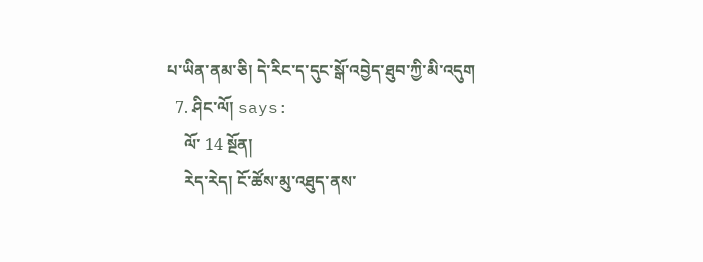པ་ཡིན་ནམ་ཅི། དེ་རིང་ད་དུང་སྒོ་འབྱེད་ཐུབ་ཀྱི་མི་འདུག
  7. ཤིང་ལོ། says:
    ལོ་ 14 སྔོན།
    རེད་རེད། ངོ་ཚོས་མུ་འཐུད་ནས་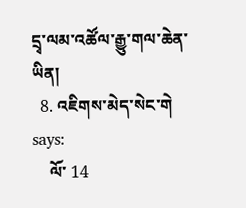དྲྭ་ལམ་འཚོལ་རྒྱུ་གལ་ཆེན་ཡིན།
  8. འཇིགས་མེད་སེང་གེ says:
    ལོ་ 14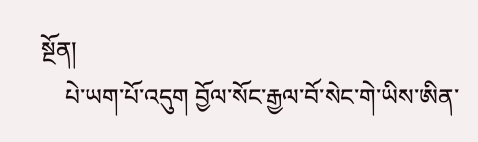སྔོན།
    པེ་ཡག་པོ་འདུག བྱོལ་སོང་རྒྱལ་བོ་སེང་གེ་ཡིས་ཨིན་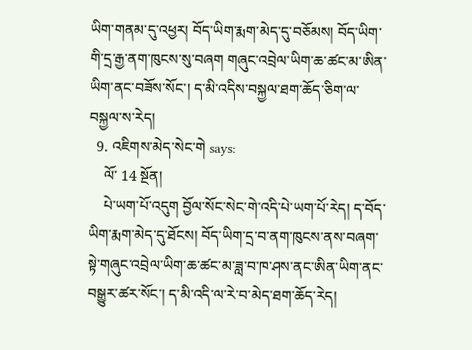ཡིག་གནམ་དུ་འཕྱར། བོད་ཡིག་རྨག་མེད་དུ་བཅོམས། བོད་ཡིག་གི་དྲ་རྒྱ་ནག་ཁུངས་སུ་བཞག གཞུང་འབྲེལ་ཡིག་ཆ་ཚང་མ་ཨིན་ཡིག་ནང་བཟོས་སོང་། ད་མི་འདིས་བསྐྱལ་ཐག་ཆོད་ཅིག་ལ་བསྐྱལ་ས་རེད།
  9. འཇིགས་མེད་སེང་གེ says:
    ལོ་ 14 སྔོན།
    པེ་ཡག་པོ་འདུག བྱོལ་སོང་སེང་གེ་འདི་པེ་ཡག་པོ་རེད། ད་བོད་ཡིག་རྨག་མེད་དུ་ཐོངས། བོད་ཡིག་དྲ་བ་ནག་ཁུངས་ནས་བཞག་སྟེ་གཞུང་འབྲེལ་ཡིག་ཆ་ཚང་མ་ཟླ་བ་ཁ་ཤས་ནང་ཨིན་ཡིག་ནང་བསྒྱུར་ཚར་སོང་། ད་མི་འདི་ལ་རེ་བ་མེད་ཐག་ཆོད་རེད།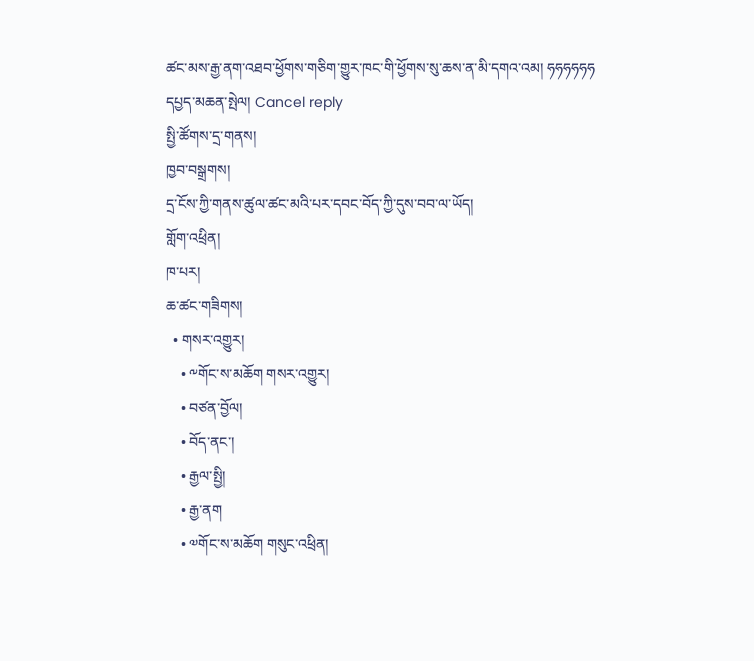ཚང་མས་རྒྱ་ནག་འཐབ་ཕྱོགས་གཅིག་གྱུར་ཁང་གི་ཕྱོགས་སུ་ཆས་ན་མི་དགའ་འམ། ཧཧཧཧཧཧ
དཔྱད་མཆན་སྤེལ། Cancel reply
སྤྱི་ཚོགས་དྲ་གནས།
ཁྱབ་བསྒྲགས།
དྲ་ངོས་ཀྱི་གནས་ཚུལ་ཚང་མའི་པར་དབང་བོད་ཀྱི་དུས་བབ་ལ་ཡོད།
གློག་འཕྲིན།
ཁ་པར།
ཆ་ཚང་གཟིགས།
  • གསར་འགྱུར།
    • ༸གོང་ས་མཆོག གསར་འགྱུར།
    • བཙན་བྱོལ།
    • བོད་ནང་།
    • རྒྱལ་སྤྱི།
    • རྒྱ་ནག
    • ༧གོང་ས་མཆོག གསུང་འཕྲིན།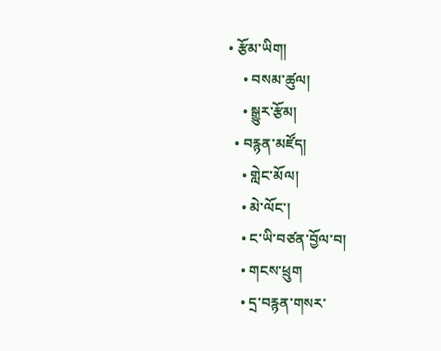• རྩོམ་ཡིག།
    • བསམ་ཚུལ།
    • སྒྱུར་རྩོམ།
  • བརྙན་མཛོད།
    • གླེང་མོལ།
    • མེ་ལོང་།
    • ང་ཡི་བཙན་བྱོལ་བ།
    • གངས་ཕྲུག
    • དྲ་བརྙན་གསར་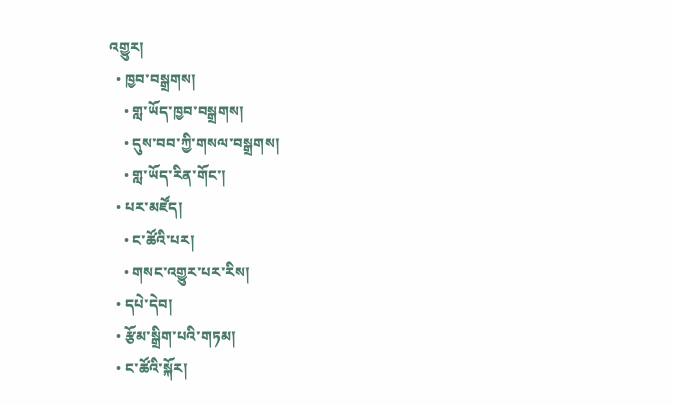འགྱུར།
  • ཁྱབ་བསྒྲགས།
    • གླ་ཡོད་ཁྱབ་བསྒྲགས།
    • དུས་བབ་ཀྱི་གསལ་བསྒྲགས།
    • གླ་ཡོད་རིན་གོང་།
  • པར་མཛོད།
    • ང་ཚོའི་པར།
    • གསང་འགྱུར་པར་རིས།
  • དཔེ་དེབ།
  • རྩོམ་སྒྲིག་པའི་གཏམ།
  • ང་ཚོའི་སྐོར།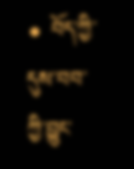• བོད་ཀྱི་དུས་བབ་ཀྱི་བྱུང་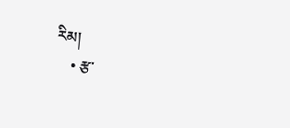རིམ།
    • རྩ་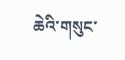ཆེའི་གསུང་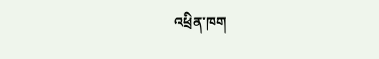འཕྲིན་ཁག